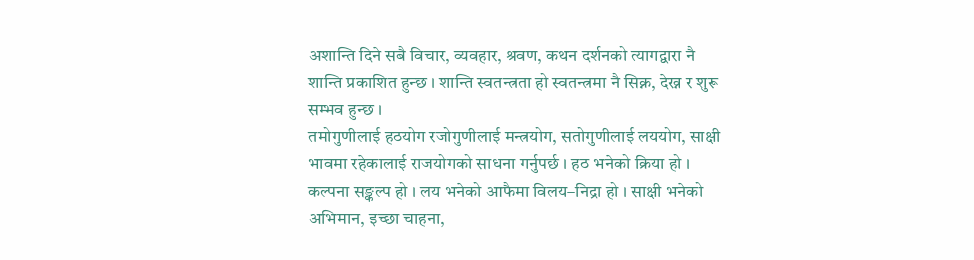अशान्ति दिने सबै विचार, व्यवहार, श्रवण, कथन दर्शनको त्यागद्वारा नै शान्ति प्रकाशित हुन्छ । शान्ति स्वतन्त्रता हो स्वतन्त्रमा नै सिक्न, देख्न र शुरू सम्भव हुन्छ ।
तमोगुणीलाई हठयोग रजोगुणीलाई मन्त्रयोग, सतोगुणीलाई लययोग, साक्षी भावमा रहेकालाई राजयोगको साधना गर्नुपर्छ । हठ भनेको क्रिया हो । कल्पना सङ्कल्प हो । लय भनेको आफैमा विलय–निद्रा हो । साक्षी भनेको अभिमान, इच्छा चाहना,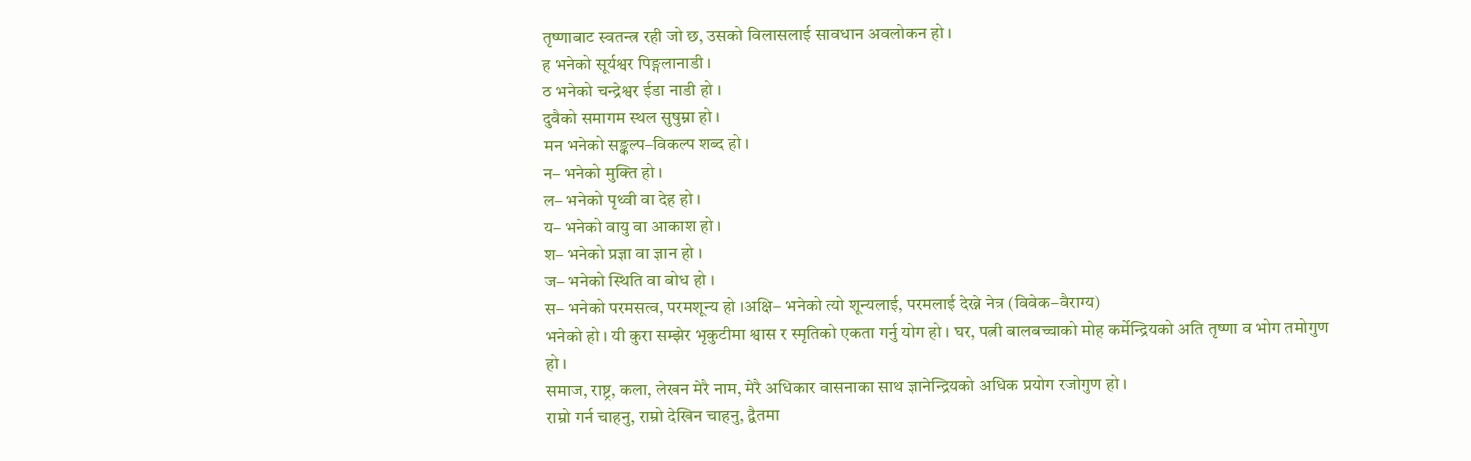तृष्णाबाट स्वतन्त्र रही जो छ, उसको विलासलाई सावधान अवलोकन हो ।
ह भनेको सूर्यश्वर पिङ्गलानाडी ।
ठ भनेको चन्द्रेश्वर ईडा नाडी हो ।
दुवैको समागम स्थल सुषुम्ना हो ।
मन भनेको सङ्कल्प–विकल्प शब्द हो ।
न– भनेको मुक्ति हो ।
ल– भनेको पृथ्वी वा देह हो ।
य– भनेको वायु वा आकाश हो ।
श– भनेको प्रज्ञा वा ज्ञान हो ।
ज– भनेको स्थिति वा बोध हो ।
स– भनेको परमसत्व, परमशून्य हो ।अक्षि– भनेको त्यो शून्यलाई, परमलाई देख्ने नेत्र (विवेक–वैराग्य)
भनेको हो । यी कुरा सम्झेर भृकुटीमा श्वास र स्मृतिको एकता गर्नु योग हो । घर, पत्नी बालबच्चाको मोह कर्मेन्द्रियको अति तृष्णा व भोग तमोगुण हो ।
समाज, राष्ट्र, कला, लेखन मेरै नाम, मेरै अधिकार वासनाका साथ ज्ञानेन्द्रियको अधिक प्रयोग रजोगुण हो ।
राम्रो गर्न चाहनु, राम्रो देखिन चाहनु, द्वैतमा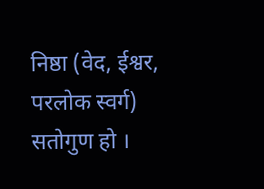निष्ठा (वेद, ईश्वर, परलोक स्वर्ग) सतोगुण हो ।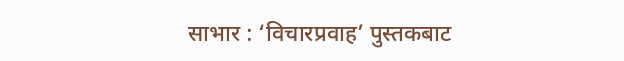साभार : ‘विचारप्रवाह’ पुस्तकबाट